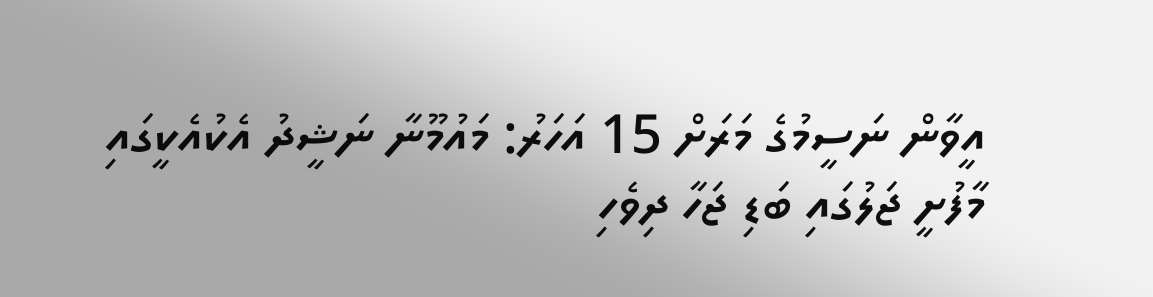އީވާން ނަސީމުގެ މަރަށް 15 އަހަރު: މައުމޫނާ ނަޝީދު އެކުއެކީގައި
މާފުށީ ޖަލުގައި ބަޑި ޖަހާ ދިވެހި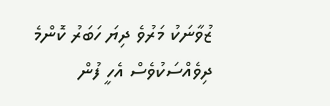ޒުވާނަކު މަރުވެ ދިޔަ ހަބަރު ކޮންމެ ދިވެއްސަކުވެސް އެހީ ފުން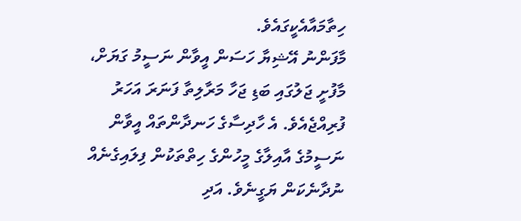ހިތާމައާއެކީގައެވެ.
މާފަންނު އޭޝިޔާ ހަސަން އީވާން ނަސީމު ގަޔަށް، މާފުށީ ޖަލުގައި ބަޑި ޖަހާ މަރާލިތާ ފަނަރަ އަހަރު ފުރިއްޖެއެވެ. އެ ހާދިސާގެ ހަނދާންތައް އީވާން ނަސީމުގެ އާއިލާގެ މީހުންގެ ހިތްތަކުން ފިލައިގެނެއް ނުދާނެކަން ޔަގީނެވެ. އަދި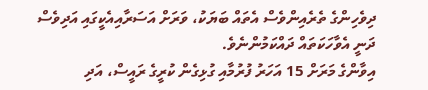ދިވެހިންގެ ތެރެއިންވެސް އެތައް ބަޔަކު، ވަރަށް އަސަރާއިއެކީގައި އަދިވެސް ދަނީ އެވާހަކަތައް ދައްކަމުންނެވެ.
އިވާންގެ މަރަށް 15 އަހަރު ފުރުމާއި ގުޅިގެން ކުރީގެ ރައީސް، އަދި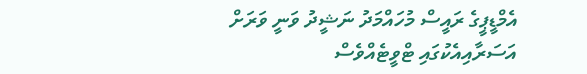އެމްޑީޕީގެ ރައީސް މުހައްމަދު ނަޝީދު ވަނީ ވަރަށް އަސަރާއިއެކުގައި ޓްވީޓެއްވެސް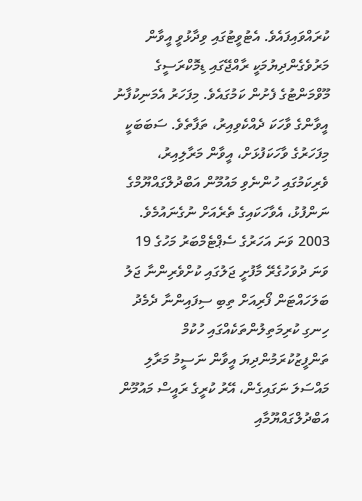ކުރައްވައިފައެވެ. އެޓުވީޓުގައި ވިދާޅުވީ އީވާން މަރުވެގެންދިޔުމަކީ ރާއްޖޭގައި ޑިމޮކްރަސީގެ މޫވްމަންޓުގެ ފެށުން ކަމުގައެވެ. މިފަހަރު އެމަނިކުފާނު އީވާންގެ ވާހަކަ ދެއްކެވިއިރު، ތަފާތެވެ. ސަބަބަކީ މިފަހަރުގެ ވާހަކަފުޅަށް، އީވާން މަރާލިއިރު، ވެރިކަމުގައި ހުންނެވި މައުމޫން އަބްދުލްގައްޔޫމްގެ ނަންފުޅު، އެވާހަކައިގެ ތެރެއަށް ނުގެނައުމެވެ.
2003 ވަނަ އަހަރުގެ ސެޕްޓެމްބަރު މަހުގެ 19 ވަނަ ދުވަހުގެރޭ މާފުށީ ޖަލުގައި ކުށްވެރިންނާ ޖަލު ބަލަހައްޓަން ފޯރިއަށް ތިބި ސިފައިންނާ ދެމެދު ހިނގި ކުރިމަތިލުންތަކެއްގައި ހުކުމް ތަންފީޒުކުރަމުންދިޔަ އީވާން ނަސީމު މަރާލި މައްސަލަ ނަގައިގެން، އޭރު ކުރީގެ ރައީސް މައުމޫން އަބްދުލްގައްޔޫމާއި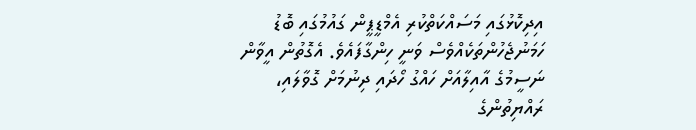އިދިކޮޅުގައި މަސައްކަތްކުރި އެމްޑީޕީން ގައުމުގައި ބޮޑު ހަމަނުޖެހުންތަކެއްވެސް ވަނީ ހިންގާފައެވެ. އެގޮތުން އީވާން ނަސީމުގެ އާއިލާއަށް ހައްގު ހޯދައި ދިނުމަށް ގޮވާލައި، ރައްޔިތުންގެ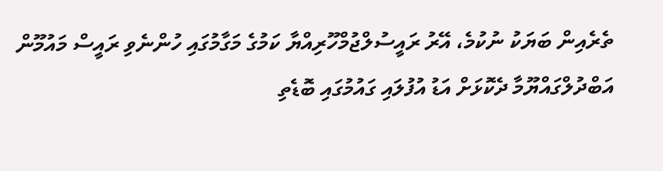ތެރެއިން ބަޔަކު ނުކުމެ، އޭރު ރައީސުލްޖުމްހޫރިއްޔާ ކަމުގެ މަގާމުގައި ހުންނެވި ރައީސް މައުމޫން އަބްދުލްގައްޔޫމާ ދެކޮޅަށް އަޑު އުފުލައި ގައުމުގައި ބޮޑެތި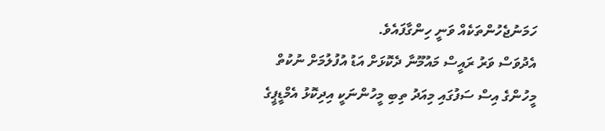ހަމަނުޖެހުންތަކެއް ވަނީ ހިންގާފައެވެ.
އެދުވަސް ވަރު ރައީސް މައުމޫނާ ދެކޮޅަށް އަޑު އުފުލުމަށް ނުކުތް މީހުންގެ އިސް ސަފުގައި މިއަދު ތިބި މީހުންނަކީ އިދިކޮޅު އެމްޑީޕީގެ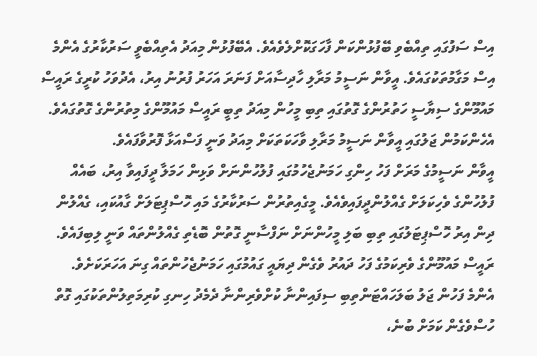އިސް ސަފުގައި ތިއްބެވި ބޭފުޅުންކަން ފާހަގަކޮށްލެވެއެވެ. އެބޭފުޅުން މިއަދު އެތިއްބެވީ ސަރުކާރުގެ އެންމެ އިސް މަގާމުތަކުގައެވެ. އީވާން ނަސީމު މަރާލި ހާދިސާއަށް ފަނަރަ އަހަރު ފުރުނު އިރު، އެދުވަހު ކުރީގެ ރައީސް މައުމޫންގެ ސިޔާސީ ހަތުރުންގެ ގޮތުގައި ތިބި މީހުން މިއަދު ތިބީ ރައީސް މައުމޫންގެ މިތުރުންގެ ގޮތުގައެވެ. އެހެންކަމުން ޖަލުގައި އީވާން ނަސީމު މަރާލި ވާހަކަތަކަށް މިއަދު ވަނީ ފަސްއަޅާ ފޮރުވާފައެވެ.
އީވާން ނަސީމުގެ މަރަށް ފަހު ހިންގި ހަމަނުޖެހުމުގައި ފުލުހުންނަށް ވަޅިން ހަމަލާ ދީފައިވާ އިރު، ބައެއް ފުލުހުންގެ ވެހިކަލަށް ގެއްލުންދީފައިވެއެވެ. މީގެއިތުރުން ސަރުކާރުގެ މައި ހޮސްޕިޓަލަށް ގާއުކައި، ގެއްލުން ދިން އިރު ހޮސްޕިޓަލުގައި ތިބި ބަލި މީހުންނަށް ނަފްސާނީ ގޮތުން ބޮޑެތި ގެއްލުންތައް ވަނީ ލިބިފައެވެ. ރައީސް މައުމޫންގެ ވެރިކަމުގެ ފަހު ދައުރު ވެގެން ދިޔައީ ގައުމުގައި ހަމަނުޖެހުންތައް ގިނަ އަހަރަކަށެވެ.
އެންމެ ފަހުން ޖަލު ބަލަހައްޓަންތިބި ސިފައިންނާ ކުށްވެރިންނާ ދެމެދު ހިނގި ކުރިމަތިލުންތަކުގައި ގޮތް ހުސްވެގެން ކަމަށް ބުނެ،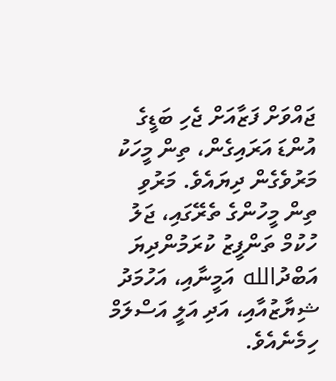ޖައްވަށް ފަޒާއަށް ޖެހި ބަޑީގެ އުންޑަ އަރައިގެން، ތިން މީހަކު މަރުވެގެން ދިޔައެވެ. މަރުވި ތިން މީހުންގެ ތެރޭގައި، ޖަލު ހުކުމް ތަންފީޒު ކުރަމުންދިޔަ އަބްދުالله އަމީނާއި، އަހުމަދު ޝިޔާޒުއާއި، އަދި އަލީ އަސްލަމް ހިމެނެއެވެ.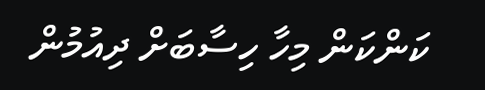ކަންކަން މިހާ ހިސާބަށް ދިއުމުން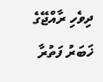ދިވެހި ރާއްޖޭގެ ޚަބަރު ފަތުރާ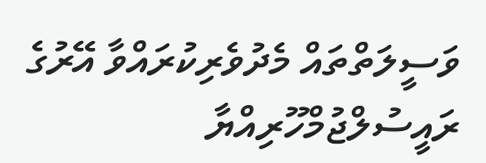ވަސީލަތްތައް މެދުވެރިކުރައްވާ އޭރުގެ ރައީސުލްޖުމްހޫރިއްޔާ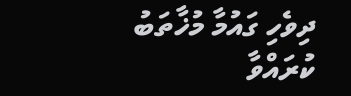ދިވެހި ގައުމާ މުޚާތަބު ކުރައްވާ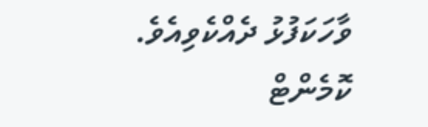ވާހަކަފުޅު ދެއްކެވިއެވެ.
ކޮމެންޓް